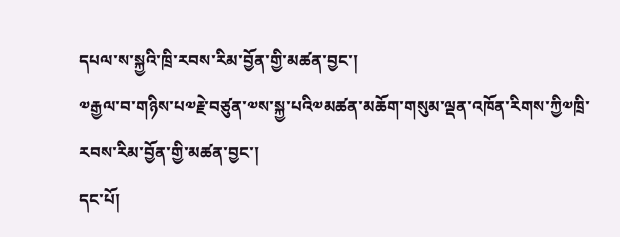དཔལ་ས་སྐྱའི་ཁྲི་རབས་རིམ་བྱོན་གྱི་མཚན་བྱང་།
༧རྒྱལ་བ་གཉིས་པ༧རྗེ་བཙུན་༧ས་སྐྱ་པའི༧མཚན་མཆོག་གསུམ་ལྡན་འཁོན་རིགས་ཀྱི༧ཁྲི་རབས་རིམ་བྱོན་གྱི་མཚན་བྱང་།
དང་པོ།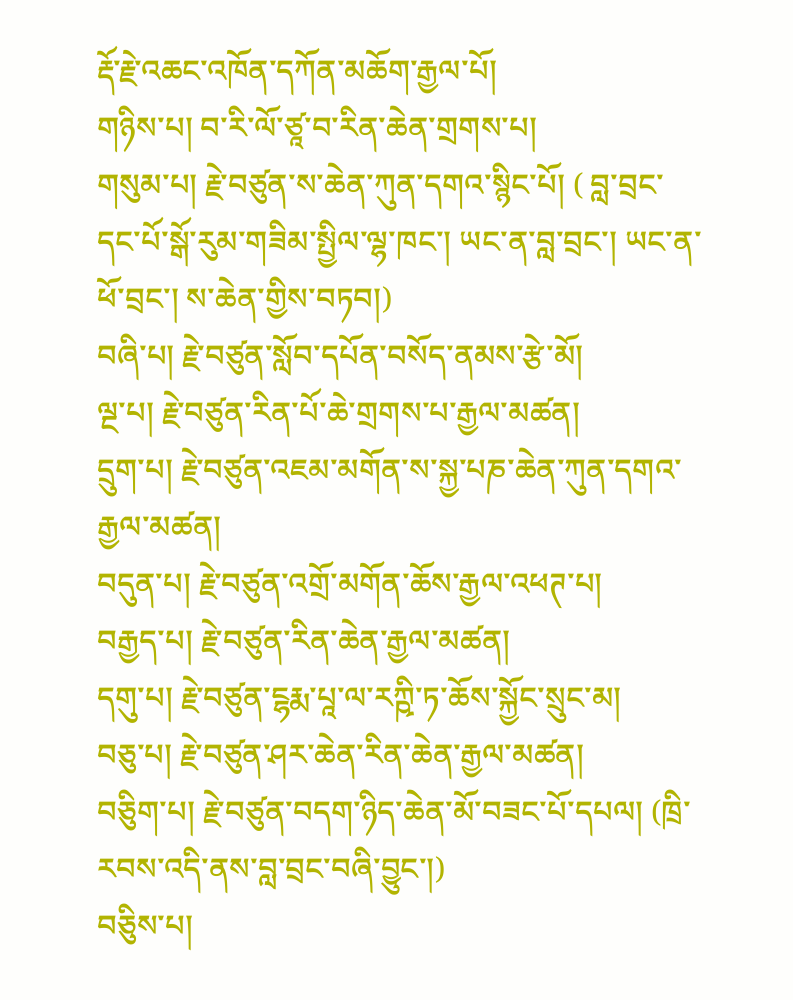རྡོ་རྗེ་འཆང་འཁོན་དཀོན་མཆོག་རྒྱལ་པོ།
གཉིས་པ། བ་རི་ལོ་ཙཱ་བ་རིན་ཆེན་གྲགས་པ།
གསུམ་པ། རྗེ་བཙུན་ས་ཆེན་ཀུན་དགའ་སྙིང་པོ། ( བླ་བྲང་དང་པོ་སྒོ་རུམ་གཟིམ་སྤྱིལ་ལྷ་ཁང་། ཡང་ན་བླ་བྲང་། ཡང་ན་ཕོ་བྲང་། ས་ཆེན་གྱིས་བཏབ།)
བཞི་པ། རྗེ་བཙུན་སློབ་དཔོན་བསོད་ནམས་རྩེ་མོ།
ལྔ་པ། རྗེ་བཙུན་རིན་པོ་ཆེ་གྲགས་པ་རྒྱལ་མཚན།
དྲུག་པ། རྗེ་བཙུན་འཇམ་མགོན་ས་སྐྱ་པཎ་ཆེན་ཀུན་དགའ་རྒྱལ་མཚན།
བདུན་པ། རྗེ་བཙུན་འགྲོ་མགོན་ཆོས་རྒྱལ་འཕཊ་པ།
བརྒྱད་པ། རྗེ་བཙུན་རིན་ཆེན་རྒྱལ་མཚན།
དགུ་པ། རྗེ་བཙུན་ངྷརྨ་པཱ་ལ་རཀྵི་ཏ་ཆོས་སྐྱོང་སྲུང་མ།
བཅུ་པ། རྗེ་བཙུན་ཤར་ཆེན་རིན་ཆེན་རྒྱལ་མཚན།
བཅིུག་པ། རྗེ་བཙུན་བདག་ཉིད་ཆེན་མོ་བཟང་པོ་དཔལ། (ཁྲི་རབས་འདི་ནས་བླ་བྲང་བཞི་བྱུང་།)
བཅིུས་པ།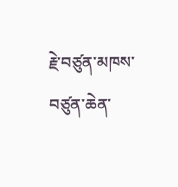རྗེ་བཙུན་མཁས་བཙུན་ཆེན་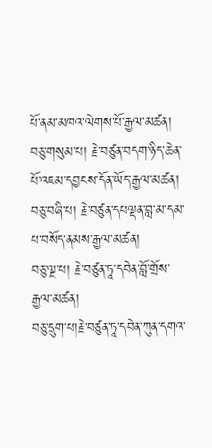པོ་ནམ་མཁའ་ལེགས་པོ་རྒྱལ་མཚན།
བཅུ་གསུམ་པ། རྗེ་བཙུན་བདག་ཉིད་ཆེན་པོ་འཇམ་དབྱངས་དོན་ཡོད་རྒྱལ་མཚན།
བཅུ་བཞི་པ། རྗེ་བཙུན་དཔལྡན་བླ་མ་དམ་པ་བསོད་ནམས་རྒྱལ་མཚན།
བཅུ་ལྔ་པ། རྗེ་བཙུན་ཏཱ་དབེན་བློ་གྲོས་རྒྱལ་མཚན།
བཅུ་དྲུག་པ།རྗེ་བཙུན་ཏཱ་དབེན་ཀུན་དགའ་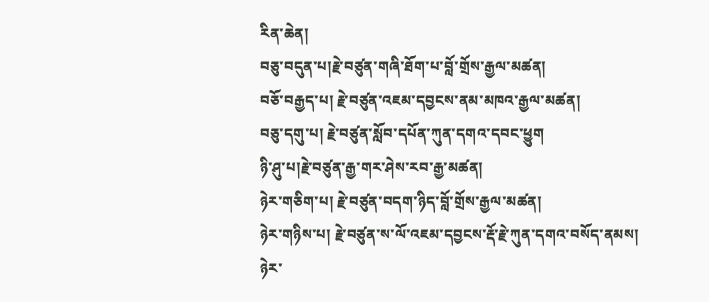རིན་ཆེན།
བཅུ་བདུན་པ།རྗེ་བཙུན་གཞི་ཐོག་པ་བློ་གྲོས་རྒྱལ་མཚན།
བཅོ་བརྒྱད་པ། རྗེ་བཙུན་འཇམ་དབྱངས་ནམ་མཁའ་རྒྱལ་མཚན།
བཅུ་དགུ་པ། རྗེ་བཙུན་སློབ་དཔོན་ཀུན་དགའ་དབང་ཕྱུག
ཉི་ཤུ་པ།རྗེ་བཙུན་རྒྱ་གར་ཤེས་རབ་རྒྱ་མཚན།
ཉེར་གཅིག་པ། རྗེ་བཙུན་བདག་ཉིད་བློ་གྲོས་རྒྱལ་མཚན།
ཉེར་གཉིས་པ། རྗེ་བཙུན་ས་ལོ་འཇམ་དབྱངས་རྡོ་རྗེ་ཀུན་དགའ་བསོད་ནམས།
ཉེར་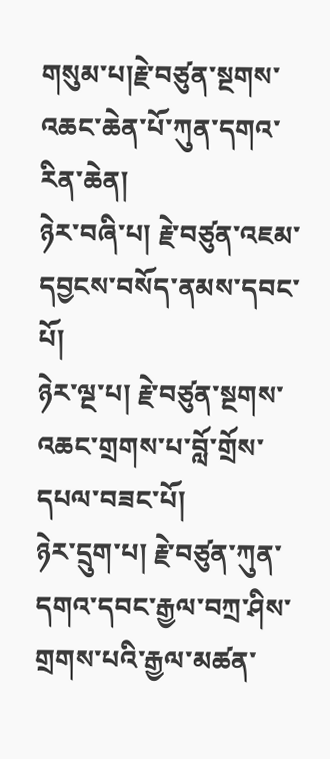གསུམ་པ།རྗེ་བཙུན་སྔགས་འཆང་ཆེན་པོ་ཀུན་དགའ་རིན་ཆེན།
ཉེར་བཞི་པ། རྗེ་བཙུན་འཇམ་དབྱངས་བསོད་ནམས་དབང་པོ།
ཉེར་ལྔ་པ། རྗེ་བཙུན་སྔགས་འཆང་གྲགས་པ་བློ་གྲོས་དཔལ་བཟང་པོ།
ཉེར་དྲུག་པ། རྗེ་བཙུན་ཀུན་དགའ་དབང་རྒྱལ་བཀྲ་ཤིས་གྲགས་པའི་རྒྱལ་མཚན་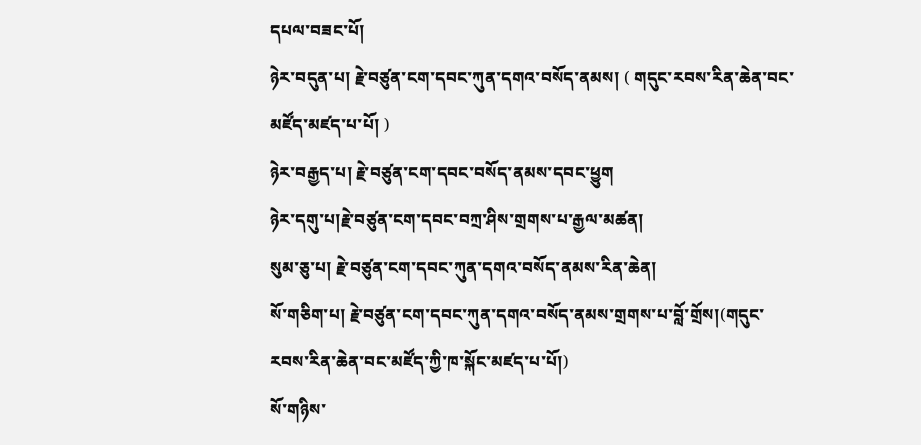དཔལ་བཟང་པོ།
ཉེར་བདུན་པ། རྗེ་བཙུན་ངག་དབང་ཀུན་དགའ་བསོད་ནམས། ( གདུང་རབས་རིན་ཆེན་བང་མཛོད་མཛད་པ་པོ། )
ཉེར་བརྒྱད་པ། རྗེ་བཙུན་ངག་དབང་བསོད་ནམས་དབང་ཕྱུག
ཉེར་དགུ་པ།རྗེ་བཙུན་ངག་དབང་བཀྲ་ཤིས་གྲགས་པ་རྒྱལ་མཚན།
སུམ་ཅུ་པ། རྗེ་བཙུན་ངག་དབང་ཀུན་དགའ་བསོད་ནམས་རིན་ཆེན།
སོ་གཅིག་པ། རྗེ་བཙུན་ངག་དབང་ཀུན་དགའ་བསོད་ནམས་གྲགས་པ་བློ་གྲོས།(གདུང་རབས་རིན་ཆེན་བང་མཛོད་ཀྱི་ཁ་སྐོང་མཛད་པ་པོ།)
སོ་གཉིས་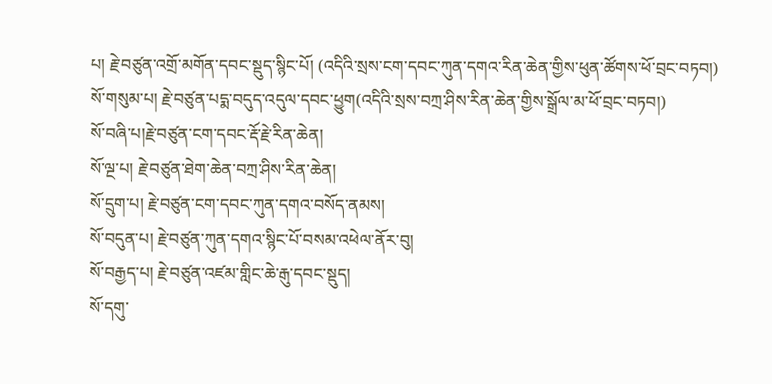པ། རྗེ་བཙུན་འགྲོ་མགོན་དབང་སྡུད་སྙིང་པོ། (འདིའི་སྲས་ངག་དབང་ཀུན་དགའ་རིན་ཆེན་གྱིས་ཕུན་ཚོགས་ཕོ་བྲང་བཏབ།)
སོ་གསུམ་པ། རྗེ་བཙུན་པདྨ་བདུད་འདུལ་དབང་ཕྱུག(འདིའི་སྲས་བཀྲ་ཤིས་རིན་ཆེན་གྱིས་སྒྲོལ་མ་ཕོ་བྲང་བཏབ།)
སོ་བཞི་པ།རྗེ་བཙུན་ངག་དབང་རྡོ་རྗེ་རིན་ཆེན།
སོ་ལྔ་པ། རྗེ་བཙུན་ཐེག་ཆེན་བཀྲ་ཤིས་རིན་ཆེན།
སོ་དྲུག་པ། རྗེ་བཙུན་ངག་དབང་ཀུན་དགའ་བསོད་ནམས།
སོ་བདུན་པ། རྗེ་བཙུན་ཀུན་དགའ་སྙིང་པོ་བསམ་འཕེལ་ནོར་བུ།
སོ་བརྒྱད་པ། རྗེ་བཙུན་འཛམ་གླིང་ཆེ་རྒུ་དབང་སྡུད།
སོ་དགུ་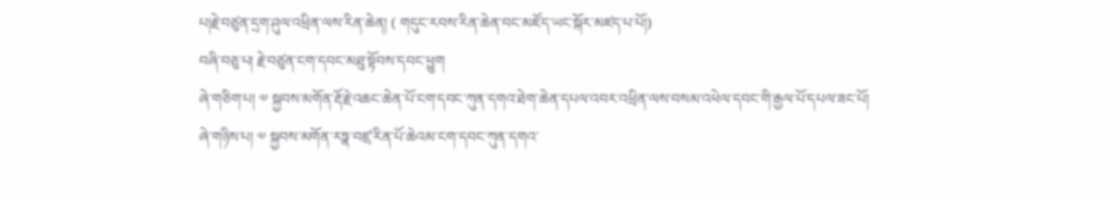པ།རྗེ་བཙུན་དྲག་ཤུལ་འཕྲིན་ལས་རིན་ཆེན། ( གདུང་རབས་རིན་ཆེན་བང་མཛོད་ཡང་སྐོར་མཛད་པ་པོ།)
བཞི་བཅུ་པ། རྗེ་བཙུན་ངག་དབང་མཐུ་སྟོབས་དབང་ཕྱུག
ཞེ་གཅིག་པ། ༧ སྐྱབས་མགོན་རྡོ་རྗེ་འཆང་ཆེན་པོ་ངག་དབང་ཀུན་དགའ་ཐེག་ཆེན་དཔལ་འབར་འཕྲིན་ལས་བསམ་འཕེལ་དབང་གི་རྒྱལ་པོ་དཔལ་ཟང་པོ།
ཞེ་གཉིས་པ། ༧ སྐྱབས་མགོན་རཏྣ་བཛྲ་རིན་པོ་ཆེའམ་ངག་དབང་ཀུན་དགའ་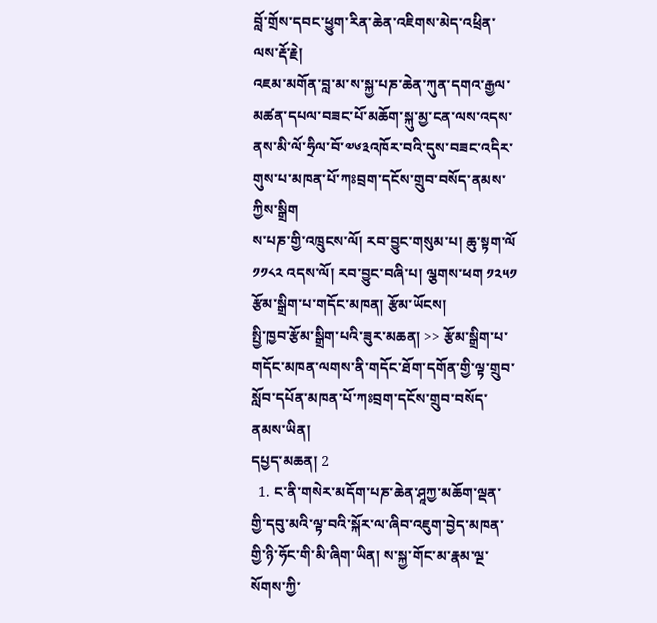བློ་གྲོས་དབང་ཕྱུག་རིན་ཆེན་འཇིགས་མེད་འཕྲིན་ལས་རྡོ་རྗེ།
འཇམ་མགོན་བླ་མ་ས་སྐྱ་པཎ་ཆེན་ཀུན་དགའ་རྒྱལ་མཚན་དཔལ་བཟང་པོ་མཆོག་སྐུ་མྱ་ངན་ལས་འདས་ནས་མི་ལོ་ཧྲིལ་བོ་༧༦༣འཁོར་བའི་དུས་བཟང་འདིར་གུས་པ་མཁན་པོ་ཀཿབྲག་དངོས་གྲུབ་བསོད་ནམས་ཀྱིས་སྒྲིག
ས་པཎ་གྱི་འཁྲུངས་ལོ། རབ་བྱུང་གསུམ་པ། ཆུ་སྟག་ལོ ༡༡༨༢ འདས་ལོ། རབ་བྱུང་བཞི་པ། ལྕགས་ཕག ༡༢༥༡
རྩོམ་སྒྲིག་པ་གདོང་མཁན། རྩོམ་ཡོངས།
སྤྱི་ཁྱབ་རྩོམ་སྒྲིག་པའི་ཟུར་མཆན། >> རྩོམ་སྒྲིག་པ་གདོང་མཁན་ལགས་ནི་གདོང་ཐོག་དགོན་གྱི་ལྟ་གྲུབ་སློབ་དཔོན་མཁན་པོ་ཀཿབྲག་དངོས་གྲུབ་བསོད་ནམས་ཡིན།
དཔྱད་མཆན། 2
  1. ང་ནི་གསེར་མདོག་པཎ་ཆེན་ཤཱཀྱ་མཆོག་ལྡན་གྱི་དབུ་མའི་ལྟ་བའི་སྐོར་ལ་ཞིབ་འཇུག་བྱེད་མཁན་གྱི་ཉི་ཧོང་གི་མི་ཞིག་ཡིན། ས་སྐྱ་གོང་མ་རྣམ་ལྔ་སོགས་ཀྱི་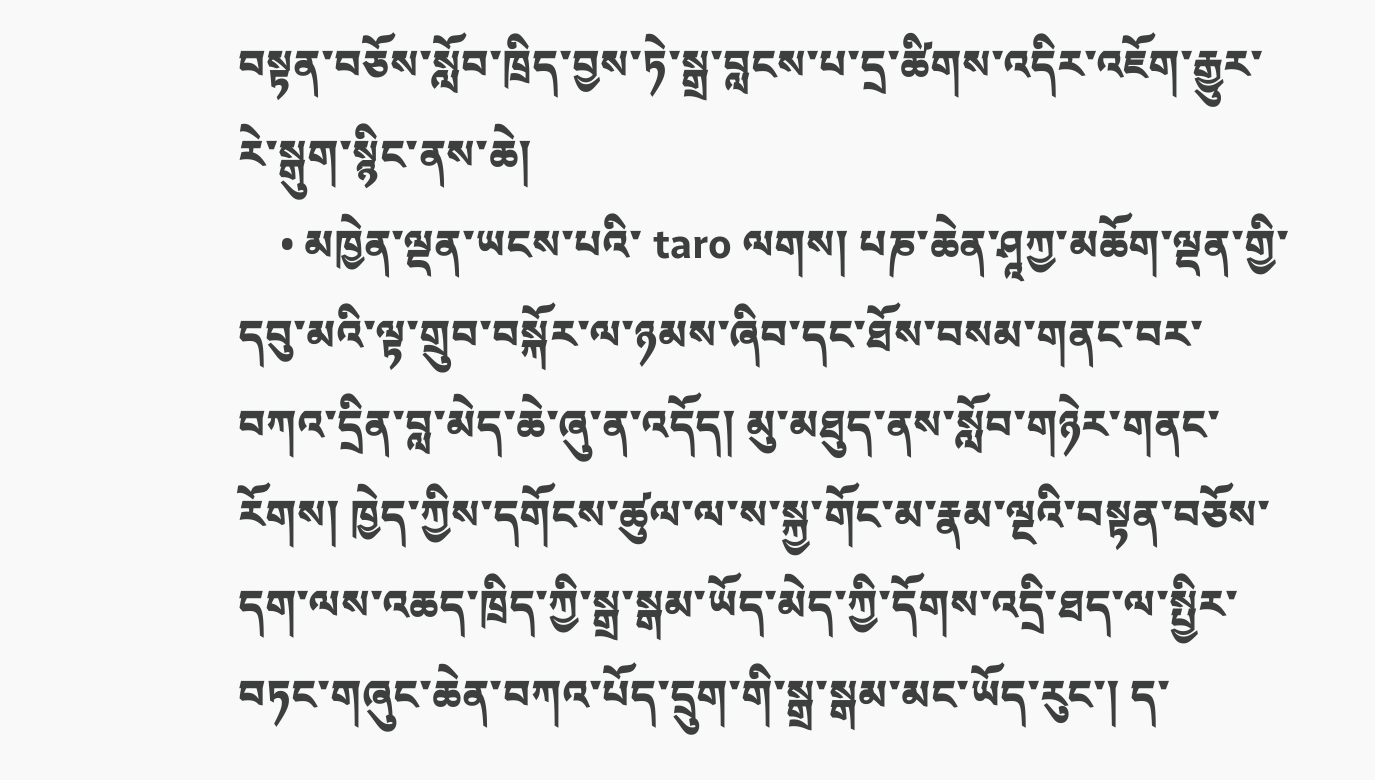བསྟན་བཅོས་སློབ་ཁྲིད་བྱས་ཏེ་སྒྲ་བླངས་པ་དྲ་ཚིགས་འདིར་འཇོག་རྒྱུར་རེ་སྒུག་སྙིང་ནས་ཆེ།
    • མཁྱེན་ལྡན་ཡངས་པའི་ taro ལགས། པཎ་ཆེན་ཤཱཀྱ་མཆོག་ལྡན་གྱི་དབུ་མའི་ལྟ་གྲུབ་བསྐོར་ལ་ཉམས་ཞིབ་དང་ཐོས་བསམ་གནང་བར་བཀའ་དྲིན་བླ་མེད་ཆེ་ཞུ་ན་འདོད། མུ་མཐུད་ནས་སློབ་གཉེར་གནང་རོགས། ཁྱེད་ཀྱིས་དགོངས་ཚུལ་ལ་ས་སྐྱ་གོང་མ་རྣམ་ལྔའི་བསྟན་བཅོས་དག་ལས་འཆད་ཁྲིད་ཀྱི་སྒྲ་སྒམ་ཡོད་མེད་ཀྱི་དོགས་འདྲི་ཐད་ལ་སྤྱིར་བཏང་གཞུང་ཆེན་བཀའ་པོད་དྲུག་གི་སྒྲ་སྒམ་མང་ཡོད་རུང་། ད་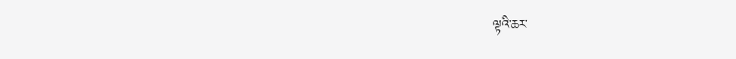ལྟའི་ཆར་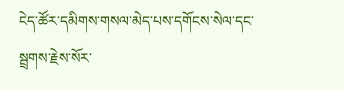ངེད་ཚོར་དམིགས་གསལ་མེད་པས་དགོངས་སེལ་དང་སྦྲགས་རྗེས་སོར་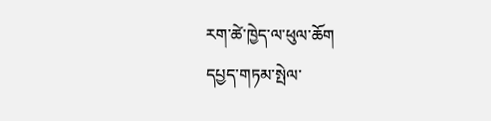རག་ཚེ་ཁྱེད་ལ་ཕུལ་ཆོག
དཔྱད་གཏམ་སྤེལ་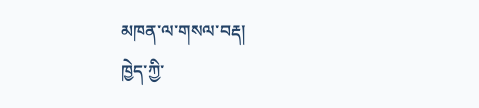མཁན་ལ་གསལ་བརྡ།
ཁྱེད་ཀྱི་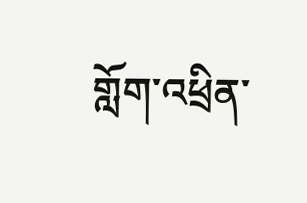གློག་འཕྲིན་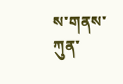ས་གནས་ཀུན་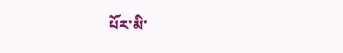པོར་མི་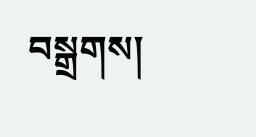བསྒྲགས།